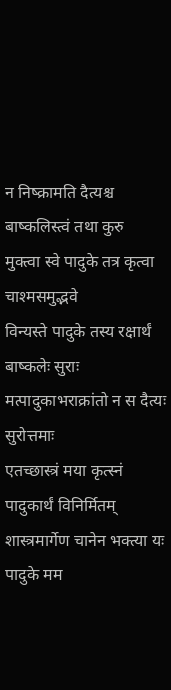न निष्क्रामति दैत्यश्च बाष्कलिस्त्वं तथा कुरु
मुक्त्वा स्वे पादुके तत्र कृत्वा चाश्मसमुद्भवे
विन्यस्ते पादुके तस्य रक्षार्थं बाष्कलेः सुराः
मत्पादुकाभराक्रांतो न स दैत्यः सुरोत्तमाः
एतच्छास्त्रं मया कृत्स्नं पादुकार्थं विनिर्मितम्
शास्त्रमार्गेण चानेन भक्त्या यः पादुके मम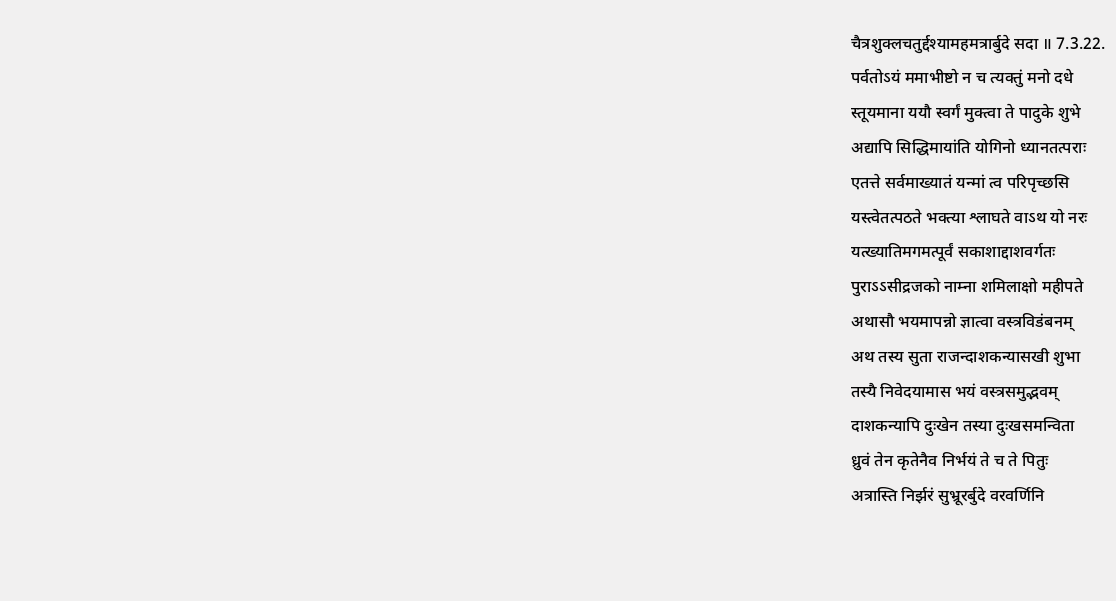चैत्रशुक्लचतुर्द्दश्यामहमत्रार्बुदे सदा ॥ 7.3.22.
पर्वतोऽयं ममाभीष्टो न च त्यक्तुं मनो दधे
स्तूयमाना ययौ स्वर्गं मुक्त्वा ते पादुके शुभे
अद्यापि सिद्धिमायांति योगिनो ध्यानतत्पराः
एतत्ते सर्वमाख्यातं यन्मां त्व परिपृच्छसि
यस्त्वेतत्पठते भक्त्या श्लाघते वाऽथ यो नरः
यत्ख्यातिमगमत्पूर्वं सकाशाद्दाशवर्गतः
पुराऽऽसीद्रजको नाम्ना शमिलाक्षो महीपते
अथासौ भयमापन्नो ज्ञात्वा वस्त्रविडंबनम्
अथ तस्य सुता राजन्दाशकन्यासखी शुभा
तस्यै निवेदयामास भयं वस्त्रसमुद्भवम्
दाशकन्यापि दुःखेन तस्या दुःखसमन्विता
ध्रुवं तेन कृतेनैव निर्भयं ते च ते पितुः
अत्रास्ति निर्झरं सुभ्रूरर्बुदे वरवर्णिनि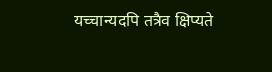यच्चान्यदपि तत्रैव क्षिप्यते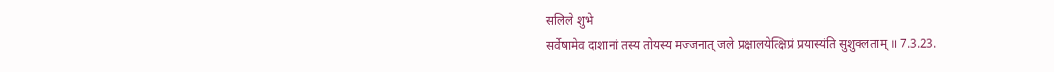सलिले शुभे
सर्वेषामेव दाशानां तस्य तोयस्य मज्जनात् जले प्रक्षालयेत्क्षिप्रं प्रयास्यंति सुशुक्लताम् ॥ 7.3.23.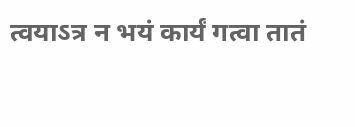त्वयाऽत्र न भयं कार्यं गत्वा तातं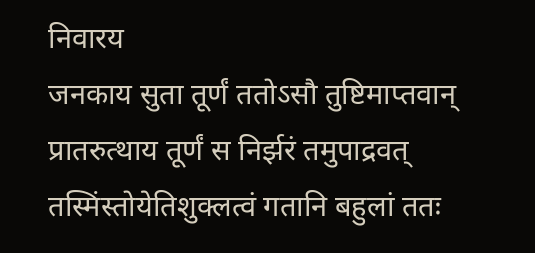निवारय
जनकाय सुता तूर्णं ततोऽसौ तुष्टिमाप्तवान्
प्रातरुत्थाय तूर्णं स निर्झरं तमुपाद्रवत्
तस्मिंस्तोयेतिशुक्लत्वं गतानि बहुलां ततः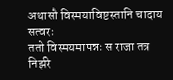अथासौ विस्मयाविष्टस्तानि चादाय सत्वरः
ततो विस्मयमापन्नः स राजा तत्र निर्झरे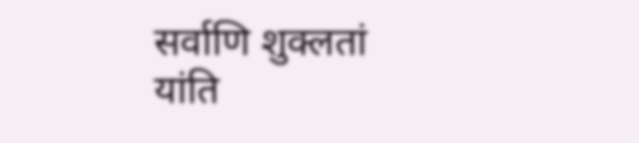सर्वाणि शुक्लतां यांति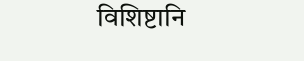विशिष्टानि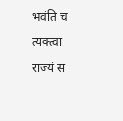भवंति च
त्यक्त्वा राज्यं स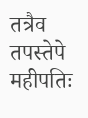तत्रैव तपस्तेपे महीपतिः